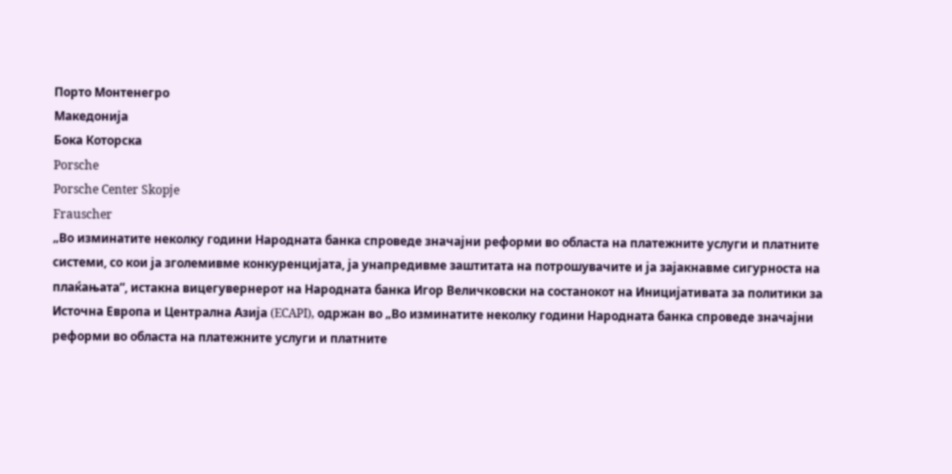Порто Монтенегро
Македонија
Бока Которска
Porsche
Porsche Center Skopje
Frauscher
„Во изминатите неколку години Народната банка спроведе значајни реформи во областа на платежните услуги и платните системи, со кои ја зголемивме конкуренцијата, ја унапредивме заштитата на потрошувачите и ја зајакнавме сигурноста на плаќањата“, истакна вицегувернерот на Народната банка Игор Величковски на состанокот на Иницијативата за политики за Источна Европа и Централна Азија (ECAPI), одржан во „Во изминатите неколку години Народната банка спроведе значајни реформи во областа на платежните услуги и платните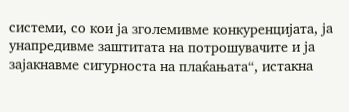системи, со кои ја зголемивме конкуренцијата, ја унапредивме заштитата на потрошувачите и ја зајакнавме сигурноста на плаќањата“, истакна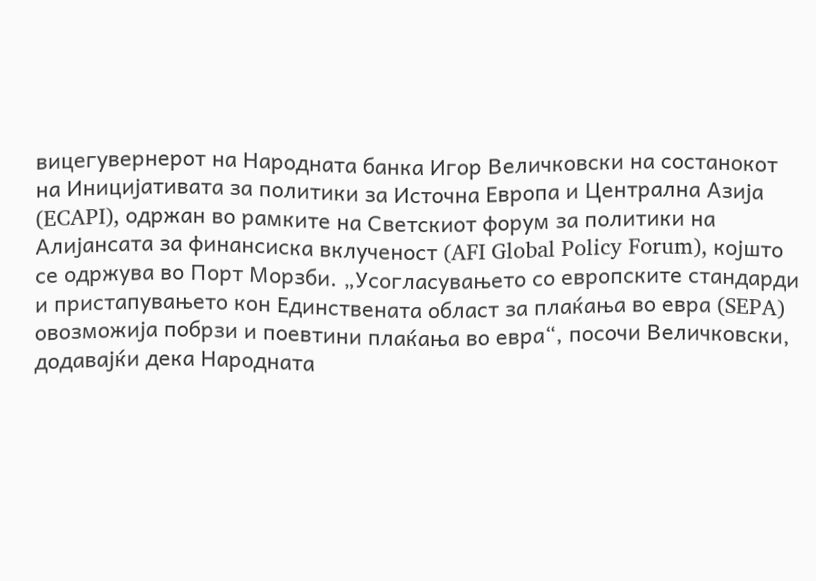вицегувернерот на Народната банка Игор Величковски на состанокот на Иницијативата за политики за Источна Европа и Централна Азија (ECAPI), одржан во рамките на Светскиот форум за политики на Алијансата за финансиска вклученост (AFI Global Policy Forum), којшто се одржува во Порт Морзби. „Усогласувањето со европските стандарди и пристапувањето кон Единствената област за плаќања во евра (SEPA) овозможија побрзи и поевтини плаќања во евра“, посочи Величковски, додавајќи дека Народната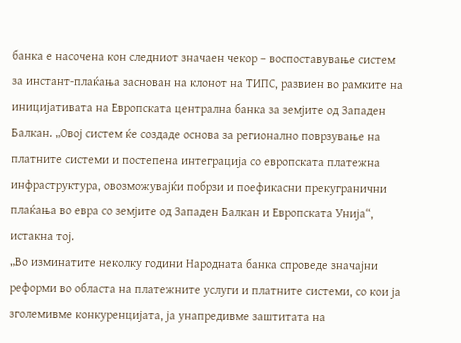банка е насочена кон следниот значаен чекор – воспоставување систем за инстант-плаќања заснован на клонот на ТИПС, развиен во рамките на иницијативата на Европската централна банка за земјите од Западен Балкан. „Овој систем ќе создаде основа за регионално поврзување на платните системи и постепена интеграција со европската платежна инфраструктура, овозможувајќи побрзи и поефикасни прекугранични плаќања во евра со земјите од Западен Балкан и Европската Унија“, истакна тој.
„Во изминатите неколку години Народната банка спроведе значајни реформи во областа на платежните услуги и платните системи, со кои ја зголемивме конкуренцијата, ја унапредивме заштитата на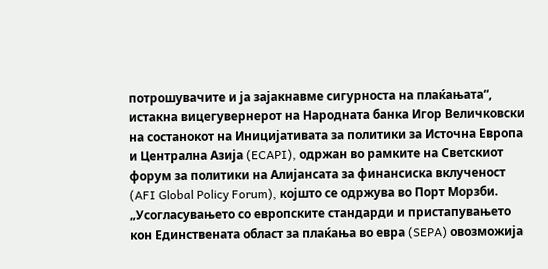потрошувачите и ја зајакнавме сигурноста на плаќањата“, истакна вицегувернерот на Народната банка Игор Величковски на состанокот на Иницијативата за политики за Источна Европа и Централна Азија (ECAPI), одржан во рамките на Светскиот форум за политики на Алијансата за финансиска вклученост (AFI Global Policy Forum), којшто се одржува во Порт Морзби. „Усогласувањето со европските стандарди и пристапувањето кон Единствената област за плаќања во евра (SEPA) овозможија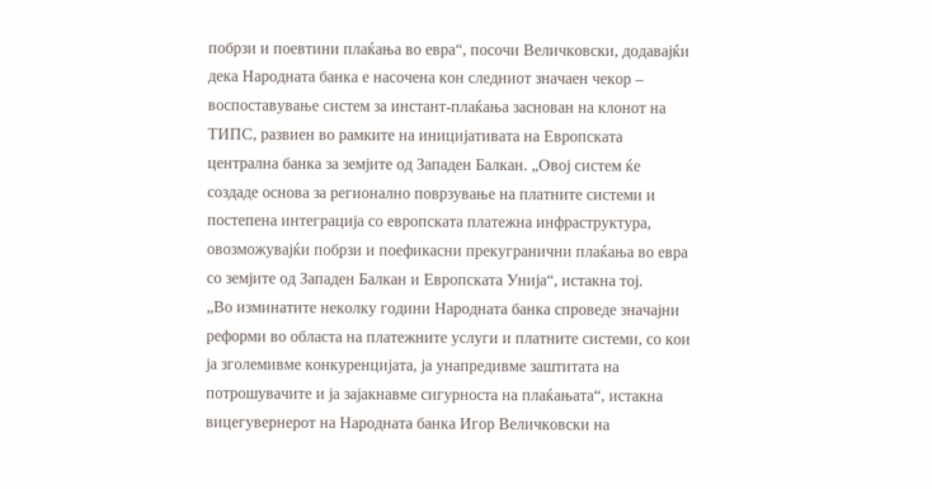побрзи и поевтини плаќања во евра“, посочи Величковски, додавајќи дека Народната банка е насочена кон следниот значаен чекор – воспоставување систем за инстант-плаќања заснован на клонот на ТИПС, развиен во рамките на иницијативата на Европската централна банка за земјите од Западен Балкан. „Овој систем ќе создаде основа за регионално поврзување на платните системи и постепена интеграција со европската платежна инфраструктура, овозможувајќи побрзи и поефикасни прекугранични плаќања во евра со земјите од Западен Балкан и Европската Унија“, истакна тој.
„Во изминатите неколку години Народната банка спроведе значајни реформи во областа на платежните услуги и платните системи, со кои ја зголемивме конкуренцијата, ја унапредивме заштитата на потрошувачите и ја зајакнавме сигурноста на плаќањата“, истакна вицегувернерот на Народната банка Игор Величковски на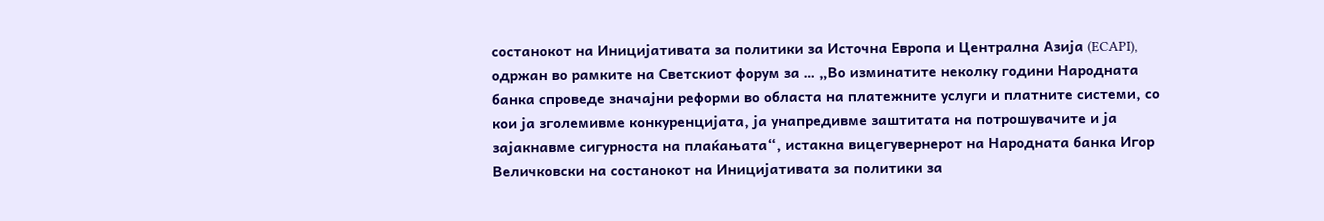состанокот на Иницијативата за политики за Источна Европа и Централна Азија (ECAPI), одржан во рамките на Светскиот форум за … „Во изминатите неколку години Народната банка спроведе значајни реформи во областа на платежните услуги и платните системи, со кои ја зголемивме конкуренцијата, ја унапредивме заштитата на потрошувачите и ја зајакнавме сигурноста на плаќањата“, истакна вицегувернерот на Народната банка Игор Величковски на состанокот на Иницијативата за политики за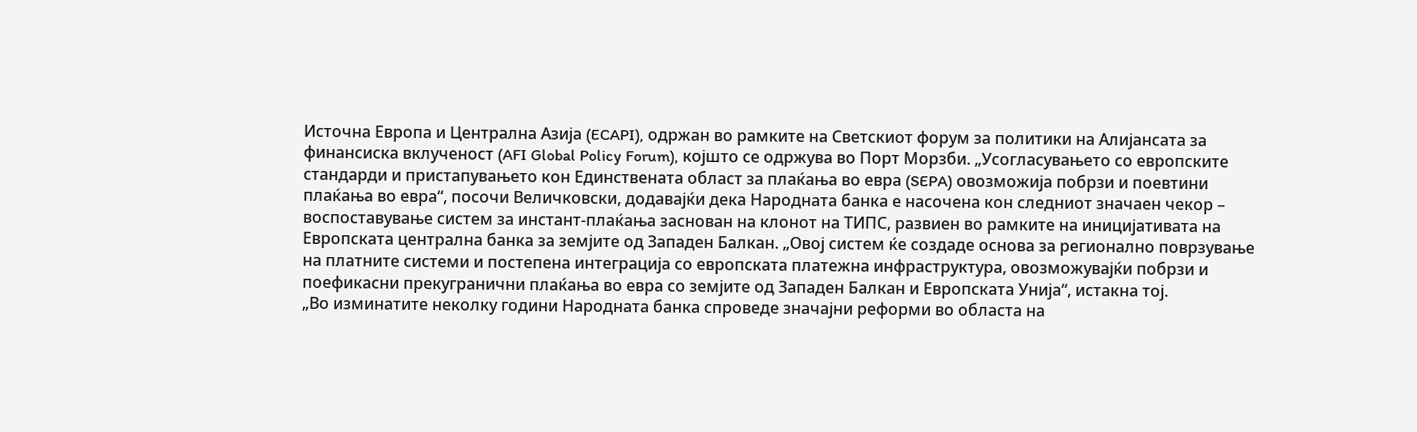Источна Европа и Централна Азија (ECAPI), одржан во рамките на Светскиот форум за политики на Алијансата за финансиска вклученост (AFI Global Policy Forum), којшто се одржува во Порт Морзби. „Усогласувањето со европските стандарди и пристапувањето кон Единствената област за плаќања во евра (SEPA) овозможија побрзи и поевтини плаќања во евра“, посочи Величковски, додавајќи дека Народната банка е насочена кон следниот значаен чекор – воспоставување систем за инстант-плаќања заснован на клонот на ТИПС, развиен во рамките на иницијативата на Европската централна банка за земјите од Западен Балкан. „Овој систем ќе создаде основа за регионално поврзување на платните системи и постепена интеграција со европската платежна инфраструктура, овозможувајќи побрзи и поефикасни прекугранични плаќања во евра со земјите од Западен Балкан и Европската Унија“, истакна тој.
„Во изминатите неколку години Народната банка спроведе значајни реформи во областа на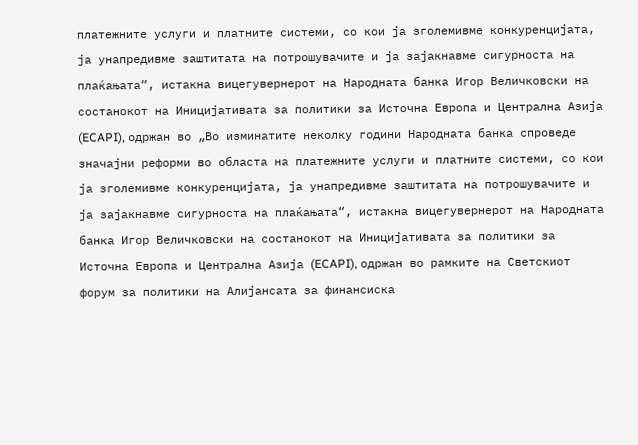платежните услуги и платните системи, со кои ја зголемивме конкуренцијата, ја унапредивме заштитата на потрошувачите и ја зајакнавме сигурноста на плаќањата“, истакна вицегувернерот на Народната банка Игор Величковски на состанокот на Иницијативата за политики за Источна Европа и Централна Азија (ECAPI), одржан во „Во изминатите неколку години Народната банка спроведе значајни реформи во областа на платежните услуги и платните системи, со кои ја зголемивме конкуренцијата, ја унапредивме заштитата на потрошувачите и ја зајакнавме сигурноста на плаќањата“, истакна вицегувернерот на Народната банка Игор Величковски на состанокот на Иницијативата за политики за Источна Европа и Централна Азија (ECAPI), одржан во рамките на Светскиот форум за политики на Алијансата за финансиска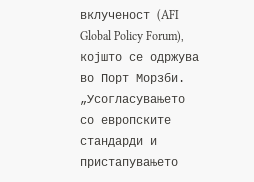вклученост (AFI Global Policy Forum), којшто се одржува во Порт Морзби. „Усогласувањето со европските стандарди и пристапувањето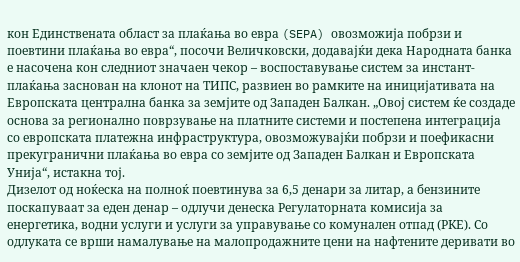кон Единствената област за плаќања во евра (SEPA) овозможија побрзи и поевтини плаќања во евра“, посочи Величковски, додавајќи дека Народната банка е насочена кон следниот значаен чекор – воспоставување систем за инстант-плаќања заснован на клонот на ТИПС, развиен во рамките на иницијативата на Европската централна банка за земјите од Западен Балкан. „Овој систем ќе создаде основа за регионално поврзување на платните системи и постепена интеграција со европската платежна инфраструктура, овозможувајќи побрзи и поефикасни прекугранични плаќања во евра со земјите од Западен Балкан и Европската Унија“, истакна тој.
Дизелот од ноќеска на полноќ поевтинува за 6,5 денари за литар, а бензините поскапуваат за еден денар – одлучи денеска Регулаторната комисија за енергетика, водни услуги и услуги за управување со комунален отпад (РКЕ). Со одлуката се врши намалување на малопродажните цени на нафтените деривати во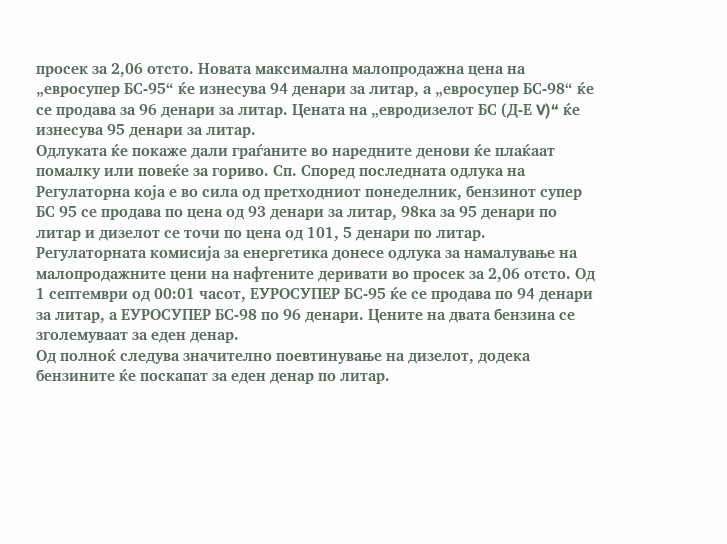просек за 2,06 отсто. Новата максимална малопродажна цена на „евросупер БС-95“ ќе изнесува 94 денари за литар, а „евросупер БС-98“ ќе се продава за 96 денари за литар. Цената на „евродизелот БС (Д-Е V)“ ќе изнесува 95 денари за литар.
Одлуката ќе покаже дали граѓаните во наредните денови ќе плаќаат помалку или повеќе за гориво. Сп. Според последната одлука на Регулаторна која е во сила од претходниот понеделник, бензинот супер БС 95 се продава по цена од 93 денари за литар, 98ка за 95 денари по литар и дизелот се точи по цена од 101, 5 денари по литар.
Регулаторната комисија за енергетика донесе одлука за намалување на малопродажните цени на нафтените деривати во просек за 2,06 отсто. Од 1 септември од 00:01 часот, ЕУРОСУПЕР БС-95 ќе се продава по 94 денари за литар, а ЕУРОСУПЕР БС-98 по 96 денари. Цените на двата бензина се зголемуваат за еден денар.
Од полноќ следува значително поевтинување на дизелот, додека бензините ќе поскапат за еден денар по литар.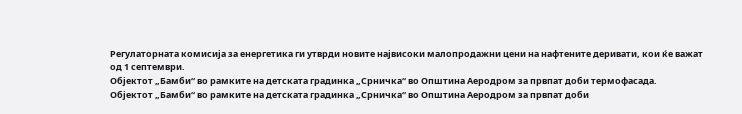Регулаторната комисија за енергетика ги утврди новите највисоки малопродажни цени на нафтените деривати, кои ќе важат од 1 септември.
Објектот „Бамби“ во рамките на детската градинка „Срничка“ во Општина Аеродром за првпат доби термофасада.
Објектот „Бамби“ во рамките на детската градинка „Срничка“ во Општина Аеродром за првпат доби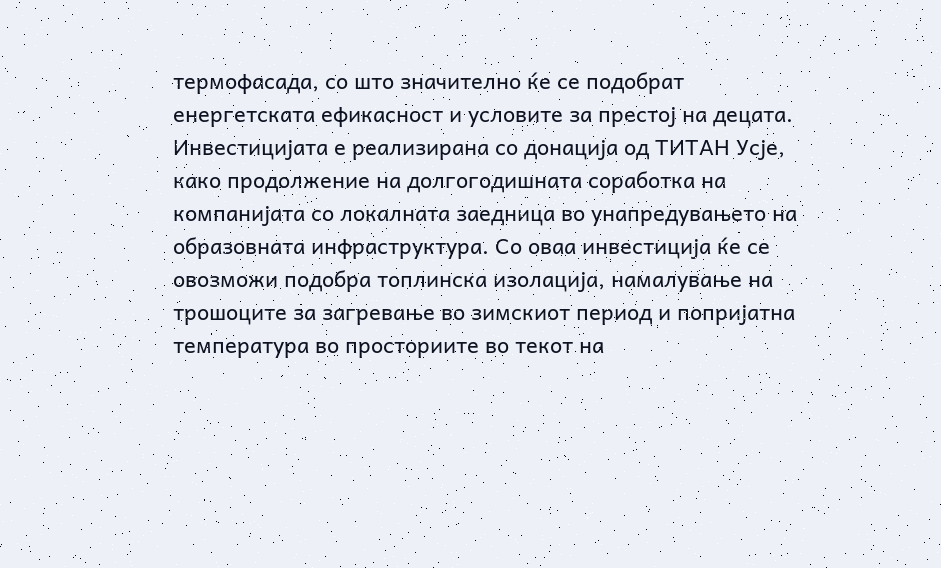термофасада, со што значително ќе се подобрат енергетската ефикасност и условите за престој на децата. Инвестицијата е реализирана со донација од ТИТАН Усје, како продолжение на долгогодишната соработка на компанијата со локалната заедница во унапредувањето на образовната инфраструктура. Со оваа инвестиција ќе се овозможи подобра топлинска изолација, намалување на трошоците за загревање во зимскиот период и попријатна температура во просториите во текот на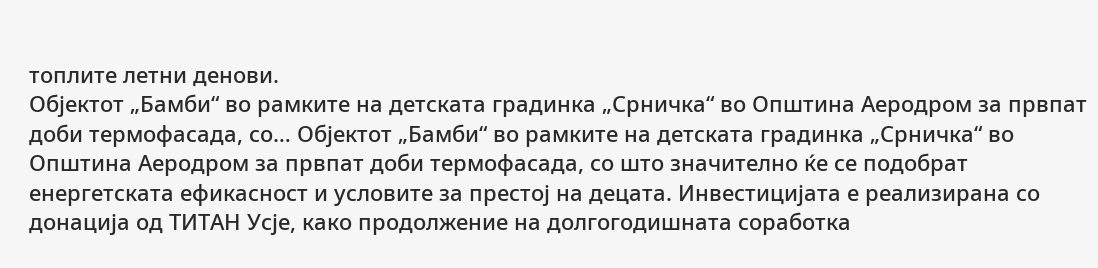топлите летни денови.
Објектот „Бамби“ во рамките на детската градинка „Срничка“ во Општина Аеродром за првпат доби термофасада, со… Објектот „Бамби“ во рамките на детската градинка „Срничка“ во Општина Аеродром за првпат доби термофасада, со што значително ќе се подобрат енергетската ефикасност и условите за престој на децата. Инвестицијата е реализирана со донација од ТИТАН Усје, како продолжение на долгогодишната соработка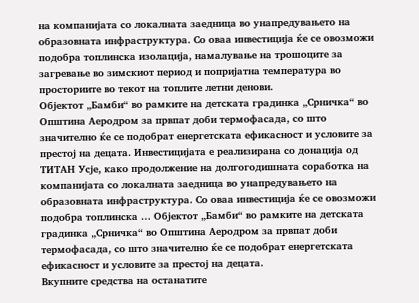на компанијата со локалната заедница во унапредувањето на образовната инфраструктура. Со оваа инвестиција ќе се овозможи подобра топлинска изолација, намалување на трошоците за загревање во зимскиот период и попријатна температура во просториите во текот на топлите летни денови.
Објектот „Бамби“ во рамките на детската градинка „Срничка“ во Општина Аеродром за првпат доби термофасада, со што значително ќе се подобрат енергетската ефикасност и условите за престој на децата. Инвестицијата е реализирана со донација од ТИТАН Усје, како продолжение на долгогодишната соработка на компанијата со локалната заедница во унапредувањето на образовната инфраструктура. Со оваа инвестиција ќе се овозможи подобра топлинска … Објектот „Бамби“ во рамките на детската градинка „Срничка“ во Општина Аеродром за првпат доби термофасада, со што значително ќе се подобрат енергетската ефикасност и условите за престој на децата.
Вкупните средства на останатите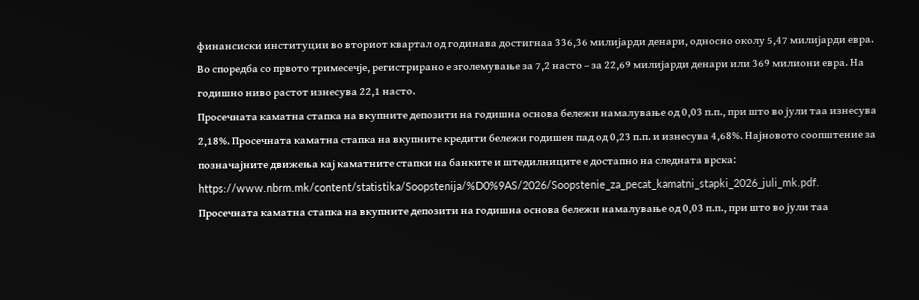финансиски институции во вториот квартал од годинава достигнаа 336,36 милијарди денари, односно околу 5,47 милијарди евра. Во споредба со првото тримесечје, регистрирано е зголемување за 7,2 насто – за 22,69 милијарди денари или 369 милиони евра. На годишно ниво растот изнесува 22,1 насто.
Просечната каматна стапка на вкупните депозити на годишна основа бележи намалување од 0,03 п.п., при што во јули таа изнесува 2,18%. Просечната каматна стапка на вкупните кредити бележи годишен пад од 0,23 п.п. и изнесува 4,68%. Најновото соопштение за позначајните движења кај каматните стапки на банките и штедилниците е достапно на следната врска: https://www.nbrm.mk/content/statistika/Soopstenija/%D0%9AS/2026/Soopstenie_za_pecat_kamatni_stapki_2026_juli_mk.pdf.
Просечната каматна стапка на вкупните депозити на годишна основа бележи намалување од 0,03 п.п., при што во јули таа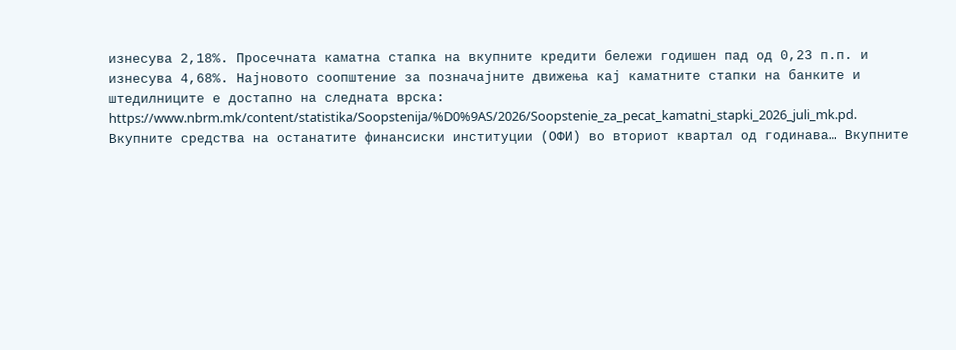изнесува 2,18%. Просечната каматна стапка на вкупните кредити бележи годишен пад од 0,23 п.п. и изнесува 4,68%. Најновото соопштение за позначајните движења кај каматните стапки на банките и штедилниците е достапно на следната врска: https://www.nbrm.mk/content/statistika/Soopstenija/%D0%9AS/2026/Soopstenie_za_pecat_kamatni_stapki_2026_juli_mk.pd.
Вкупните средства на останатите финансиски институции (ОФИ) во вториот квартал од годинава… Вкупните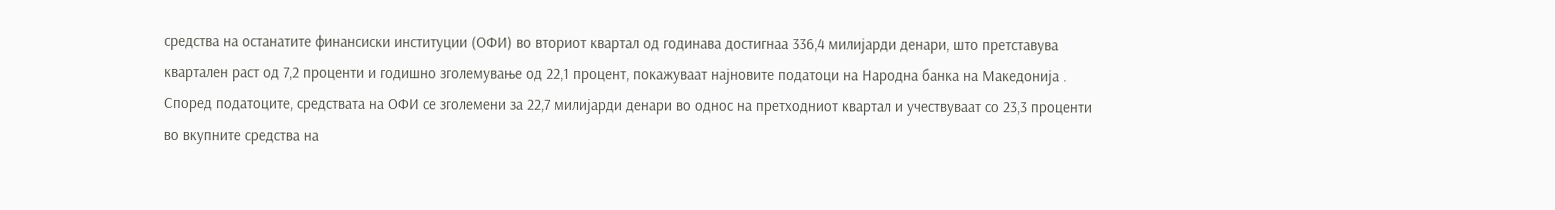средства на останатите финансиски институции (ОФИ) во вториот квартал од годинава достигнаа 336,4 милијарди денари, што претставува квартален раст од 7,2 проценти и годишно зголемување од 22,1 процент, покажуваат најновите податоци на Народна банка на Македонија . Според податоците, средствата на ОФИ се зголемени за 22,7 милијарди денари во однос на претходниот квартал и учествуваат со 23,3 проценти во вкупните средства на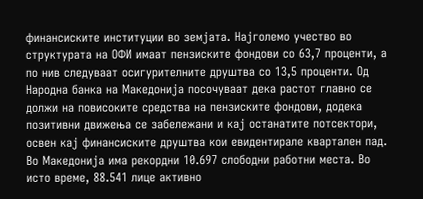финансиските институции во земјата. Најголемо учество во структурата на ОФИ имаат пензиските фондови со 63,7 проценти, а по нив следуваат осигурителните друштва со 13,5 проценти. Од Народна банка на Македонија посочуваат дека растот главно се должи на повисоките средства на пензиските фондови, додека позитивни движења се забележани и кај останатите потсектори, освен кај финансиските друштва кои евидентирале квартален пад.
Во Македонија има рекордни 10.697 слободни работни места. Во исто време, 88.541 лице активно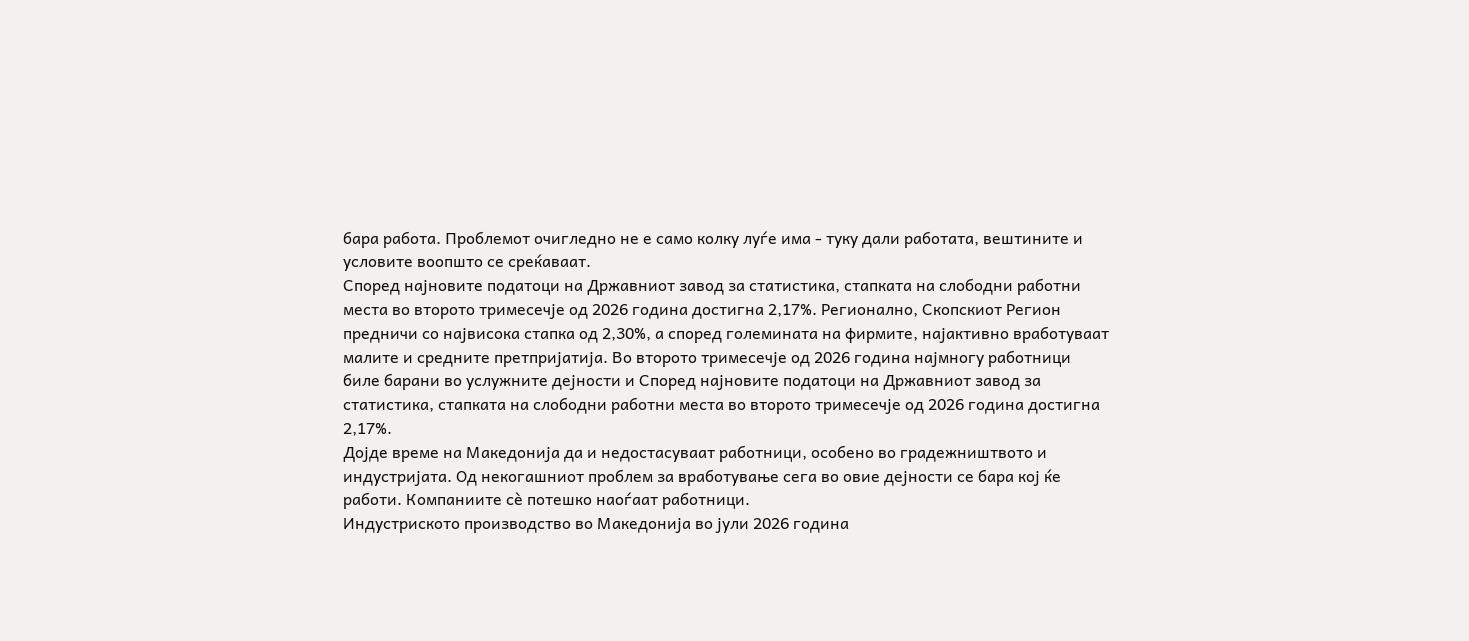бара работа. Проблемот очигледно не е само колку луѓе има - туку дали работата, вештините и условите воопшто се среќаваат.
Според најновите податоци на Државниот завод за статистика, стапката на слободни работни места во второто тримесечје од 2026 година достигна 2,17%. Регионално, Скопскиот Регион предничи со највисока стапка од 2,30%, а според големината на фирмите, најактивно вработуваат малите и средните претпријатија. Во второто тримесечје од 2026 година најмногу работници биле барани во услужните дејности и Според најновите податоци на Државниот завод за статистика, стапката на слободни работни места во второто тримесечје од 2026 година достигна 2,17%.
Дојде време на Македонија да и недостасуваат работници, особено во градежништвото и индустријата. Од некогашниот проблем за вработување сега во овие дејности се бара кој ќе работи. Компаниите сè потешко наоѓаат работници.
Индустриското производство во Македонија во јули 2026 година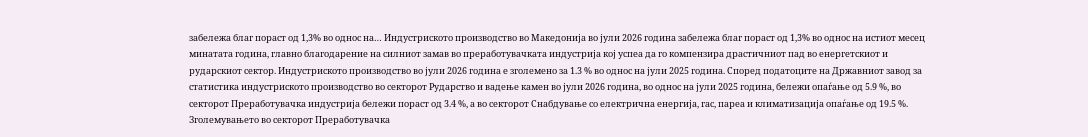забележа благ пораст од 1,3% во однос на… Индустриското производство во Македонија во јули 2026 година забележа благ пораст од 1,3% во однос на истиот месец минатата година, главно благодарение на силниот замав во преработувачката индустрија кој успеа да го компензира драстичниот пад во енергетскиот и рударскиот сектор. Индустриското производство во јули 2026 година е зголемено за 1.3 % во однос на јули 2025 година. Според податоците на Државниот завод за статистика индустриското производство во секторот Рударство и вадење камен во јули 2026 година, во однос на јули 2025 година, бележи опаѓање од 5.9 %, во секторот Преработувачка индустрија бележи пораст од 3.4 %, а во секторот Снабдување со електрична енергија, гас, пареа и климатизација опаѓање од 19.5 %. Зголемувањето во секторот Преработувачка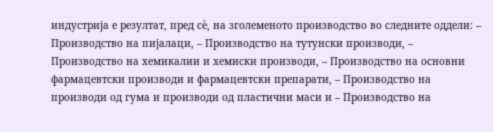индустрија е резултат, пред сѐ, на зголеменото производство во следните оддели: – Производство на пијалаци, – Производство на тутунски производи, – Производство на хемикалии и хемиски производи, – Производство на основни фармацевтски производи и фармацевтски препарати, – Производство на производи од гума и производи од пластични маси и – Производство на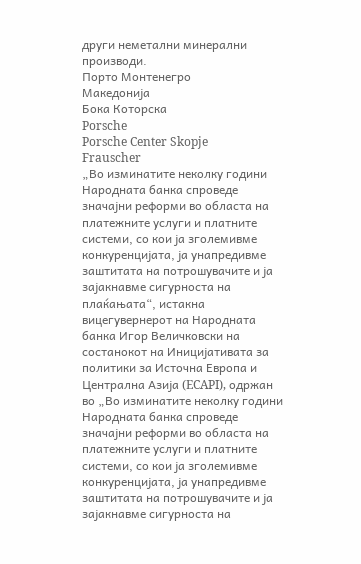други неметални минерални производи.
Порто Монтенегро
Македонија
Бока Которска
Porsche
Porsche Center Skopje
Frauscher
„Во изминатите неколку години Народната банка спроведе значајни реформи во областа на платежните услуги и платните системи, со кои ја зголемивме конкуренцијата, ја унапредивме заштитата на потрошувачите и ја зајакнавме сигурноста на плаќањата“, истакна вицегувернерот на Народната банка Игор Величковски на состанокот на Иницијативата за политики за Источна Европа и Централна Азија (ECAPI), одржан во „Во изминатите неколку години Народната банка спроведе значајни реформи во областа на платежните услуги и платните системи, со кои ја зголемивме конкуренцијата, ја унапредивме заштитата на потрошувачите и ја зајакнавме сигурноста на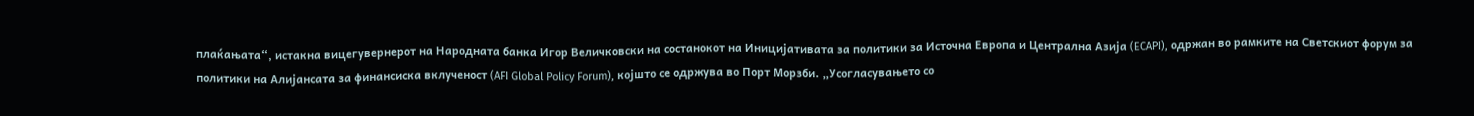плаќањата“, истакна вицегувернерот на Народната банка Игор Величковски на состанокот на Иницијативата за политики за Источна Европа и Централна Азија (ECAPI), одржан во рамките на Светскиот форум за политики на Алијансата за финансиска вклученост (AFI Global Policy Forum), којшто се одржува во Порт Морзби. „Усогласувањето со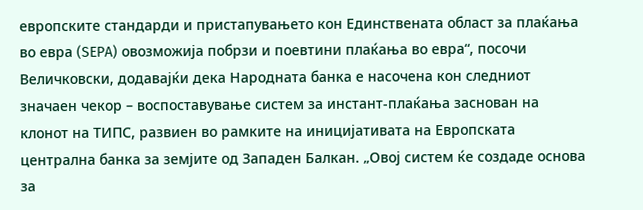европските стандарди и пристапувањето кон Единствената област за плаќања во евра (SEPA) овозможија побрзи и поевтини плаќања во евра“, посочи Величковски, додавајќи дека Народната банка е насочена кон следниот значаен чекор – воспоставување систем за инстант-плаќања заснован на клонот на ТИПС, развиен во рамките на иницијативата на Европската централна банка за земјите од Западен Балкан. „Овој систем ќе создаде основа за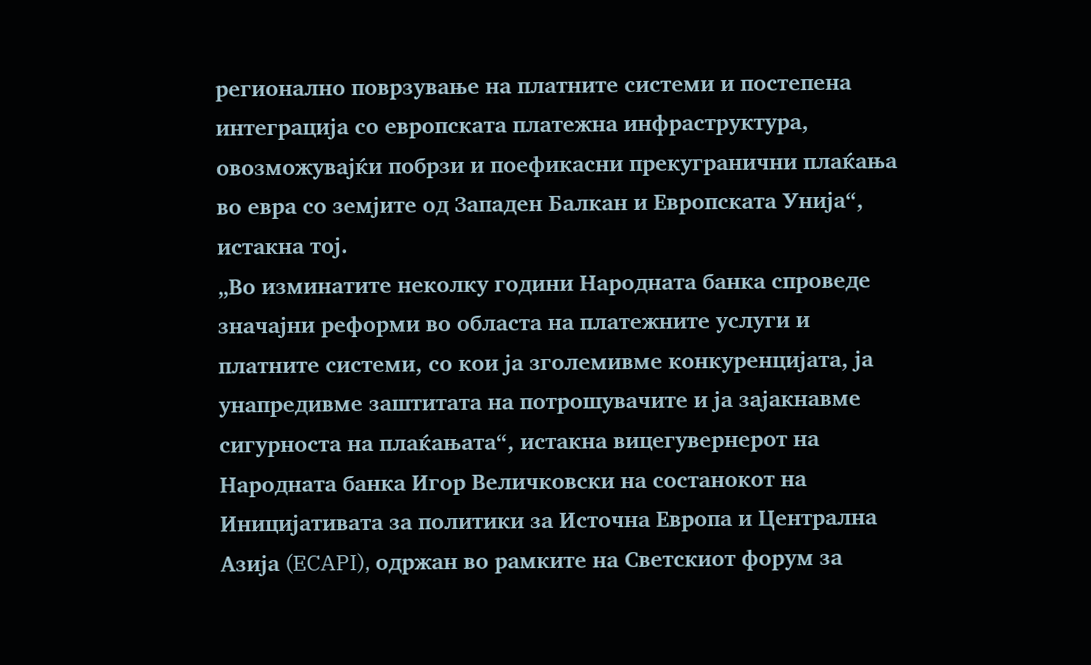регионално поврзување на платните системи и постепена интеграција со европската платежна инфраструктура, овозможувајќи побрзи и поефикасни прекугранични плаќања во евра со земјите од Западен Балкан и Европската Унија“, истакна тој.
„Во изминатите неколку години Народната банка спроведе значајни реформи во областа на платежните услуги и платните системи, со кои ја зголемивме конкуренцијата, ја унапредивме заштитата на потрошувачите и ја зајакнавме сигурноста на плаќањата“, истакна вицегувернерот на Народната банка Игор Величковски на состанокот на Иницијативата за политики за Источна Европа и Централна Азија (ECAPI), одржан во рамките на Светскиот форум за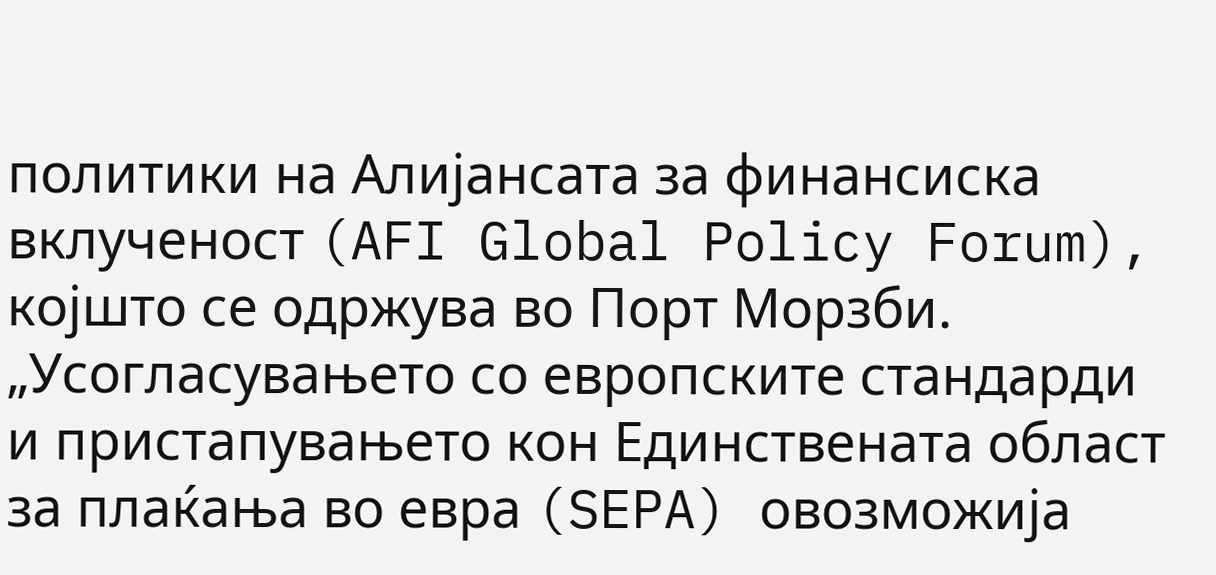политики на Алијансата за финансиска вклученост (AFI Global Policy Forum), којшто се одржува во Порт Морзби. „Усогласувањето со европските стандарди и пристапувањето кон Единствената област за плаќања во евра (SEPA) овозможија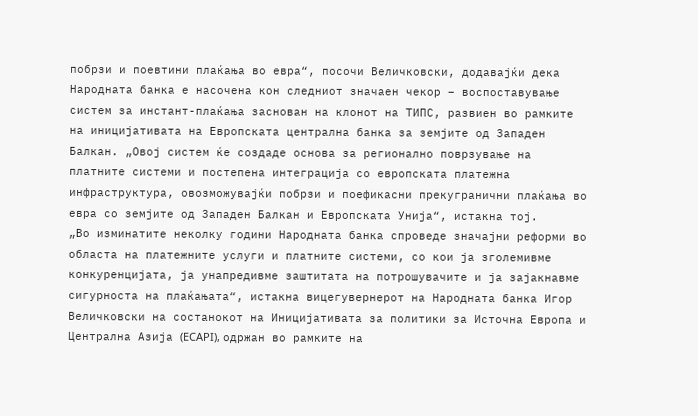побрзи и поевтини плаќања во евра“, посочи Величковски, додавајќи дека Народната банка е насочена кон следниот значаен чекор – воспоставување систем за инстант-плаќања заснован на клонот на ТИПС, развиен во рамките на иницијативата на Европската централна банка за земјите од Западен Балкан. „Овој систем ќе создаде основа за регионално поврзување на платните системи и постепена интеграција со европската платежна инфраструктура, овозможувајќи побрзи и поефикасни прекугранични плаќања во евра со земјите од Западен Балкан и Европската Унија“, истакна тој.
„Во изминатите неколку години Народната банка спроведе значајни реформи во областа на платежните услуги и платните системи, со кои ја зголемивме конкуренцијата, ја унапредивме заштитата на потрошувачите и ја зајакнавме сигурноста на плаќањата“, истакна вицегувернерот на Народната банка Игор Величковски на состанокот на Иницијативата за политики за Источна Европа и Централна Азија (ECAPI), одржан во рамките на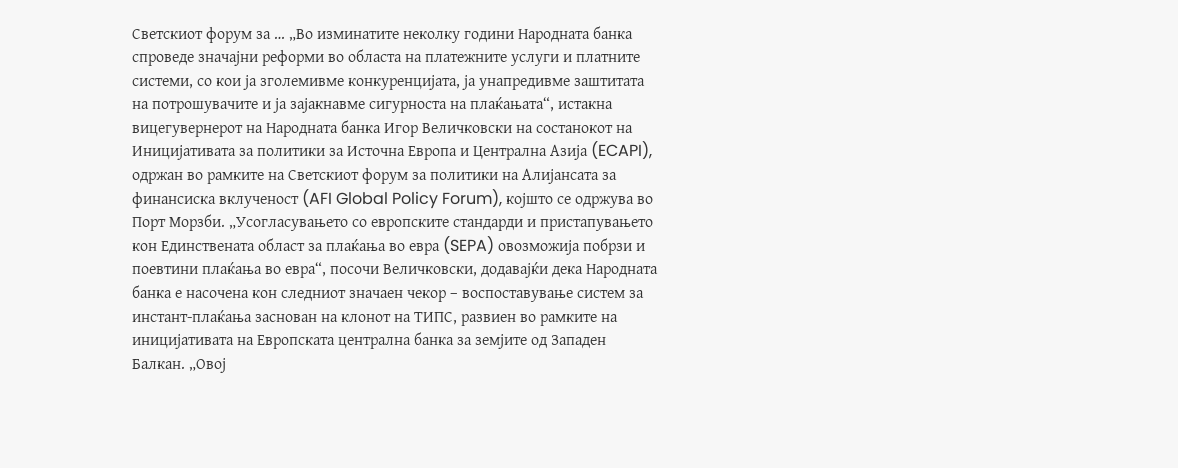Светскиот форум за … „Во изминатите неколку години Народната банка спроведе значајни реформи во областа на платежните услуги и платните системи, со кои ја зголемивме конкуренцијата, ја унапредивме заштитата на потрошувачите и ја зајакнавме сигурноста на плаќањата“, истакна вицегувернерот на Народната банка Игор Величковски на состанокот на Иницијативата за политики за Источна Европа и Централна Азија (ECAPI), одржан во рамките на Светскиот форум за политики на Алијансата за финансиска вклученост (AFI Global Policy Forum), којшто се одржува во Порт Морзби. „Усогласувањето со европските стандарди и пристапувањето кон Единствената област за плаќања во евра (SEPA) овозможија побрзи и поевтини плаќања во евра“, посочи Величковски, додавајќи дека Народната банка е насочена кон следниот значаен чекор – воспоставување систем за инстант-плаќања заснован на клонот на ТИПС, развиен во рамките на иницијативата на Европската централна банка за земјите од Западен Балкан. „Овој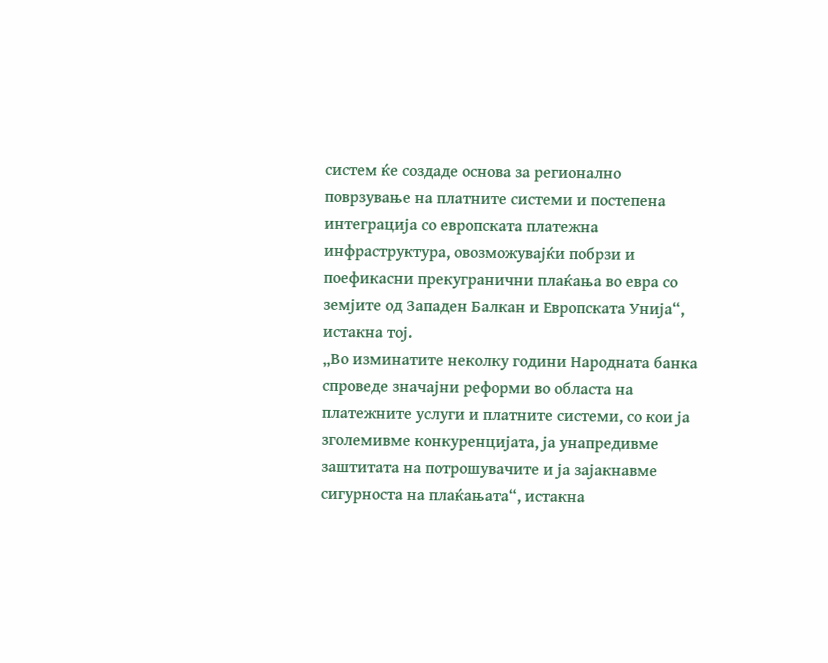систем ќе создаде основа за регионално поврзување на платните системи и постепена интеграција со европската платежна инфраструктура, овозможувајќи побрзи и поефикасни прекугранични плаќања во евра со земјите од Западен Балкан и Европската Унија“, истакна тој.
„Во изминатите неколку години Народната банка спроведе значајни реформи во областа на платежните услуги и платните системи, со кои ја зголемивме конкуренцијата, ја унапредивме заштитата на потрошувачите и ја зајакнавме сигурноста на плаќањата“, истакна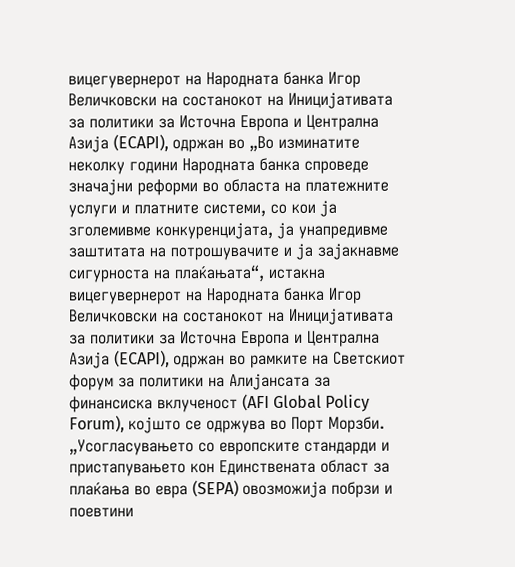вицегувернерот на Народната банка Игор Величковски на состанокот на Иницијативата за политики за Источна Европа и Централна Азија (ECAPI), одржан во „Во изминатите неколку години Народната банка спроведе значајни реформи во областа на платежните услуги и платните системи, со кои ја зголемивме конкуренцијата, ја унапредивме заштитата на потрошувачите и ја зајакнавме сигурноста на плаќањата“, истакна вицегувернерот на Народната банка Игор Величковски на состанокот на Иницијативата за политики за Источна Европа и Централна Азија (ECAPI), одржан во рамките на Светскиот форум за политики на Алијансата за финансиска вклученост (AFI Global Policy Forum), којшто се одржува во Порт Морзби. „Усогласувањето со европските стандарди и пристапувањето кон Единствената област за плаќања во евра (SEPA) овозможија побрзи и поевтини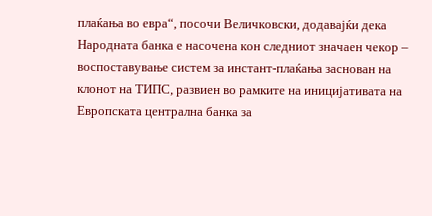плаќања во евра“, посочи Величковски, додавајќи дека Народната банка е насочена кон следниот значаен чекор – воспоставување систем за инстант-плаќања заснован на клонот на ТИПС, развиен во рамките на иницијативата на Европската централна банка за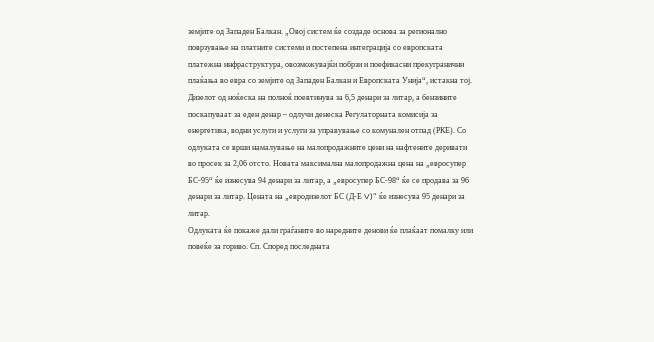земјите од Западен Балкан. „Овој систем ќе создаде основа за регионално поврзување на платните системи и постепена интеграција со европската платежна инфраструктура, овозможувајќи побрзи и поефикасни прекугранични плаќања во евра со земјите од Западен Балкан и Европската Унија“, истакна тој.
Дизелот од ноќеска на полноќ поевтинува за 6,5 денари за литар, а бензините поскапуваат за еден денар – одлучи денеска Регулаторната комисија за енергетика, водни услуги и услуги за управување со комунален отпад (РКЕ). Со одлуката се врши намалување на малопродажните цени на нафтените деривати во просек за 2,06 отсто. Новата максимална малопродажна цена на „евросупер БС-95“ ќе изнесува 94 денари за литар, а „евросупер БС-98“ ќе се продава за 96 денари за литар. Цената на „евродизелот БС (Д-Е V)“ ќе изнесува 95 денари за литар.
Одлуката ќе покаже дали граѓаните во наредните денови ќе плаќаат помалку или повеќе за гориво. Сп. Според последната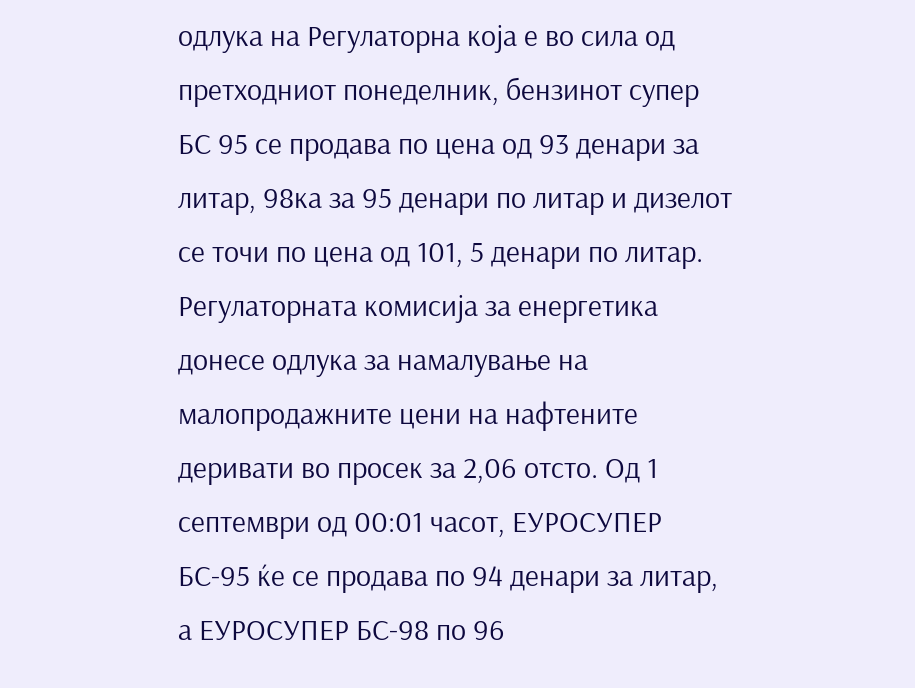одлука на Регулаторна која е во сила од претходниот понеделник, бензинот супер БС 95 се продава по цена од 93 денари за литар, 98ка за 95 денари по литар и дизелот се точи по цена од 101, 5 денари по литар.
Регулаторната комисија за енергетика донесе одлука за намалување на малопродажните цени на нафтените деривати во просек за 2,06 отсто. Од 1 септември од 00:01 часот, ЕУРОСУПЕР БС-95 ќе се продава по 94 денари за литар, а ЕУРОСУПЕР БС-98 по 96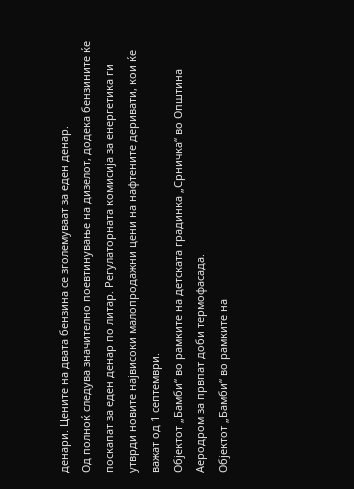денари. Цените на двата бензина се зголемуваат за еден денар.
Од полноќ следува значително поевтинување на дизелот, додека бензините ќе поскапат за еден денар по литар. Регулаторната комисија за енергетика ги утврди новите највисоки малопродажни цени на нафтените деривати, кои ќе важат од 1 септември.
Објектот „Бамби“ во рамките на детската градинка „Срничка“ во Општина Аеродром за првпат доби термофасада.
Објектот „Бамби“ во рамките на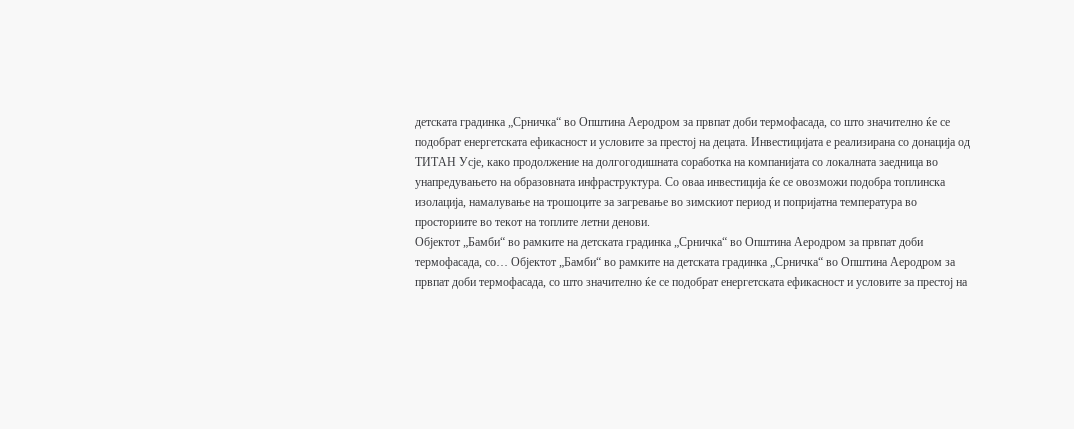детската градинка „Срничка“ во Општина Аеродром за првпат доби термофасада, со што значително ќе се подобрат енергетската ефикасност и условите за престој на децата. Инвестицијата е реализирана со донација од ТИТАН Усје, како продолжение на долгогодишната соработка на компанијата со локалната заедница во унапредувањето на образовната инфраструктура. Со оваа инвестиција ќе се овозможи подобра топлинска изолација, намалување на трошоците за загревање во зимскиот период и попријатна температура во просториите во текот на топлите летни денови.
Објектот „Бамби“ во рамките на детската градинка „Срничка“ во Општина Аеродром за првпат доби термофасада, со… Објектот „Бамби“ во рамките на детската градинка „Срничка“ во Општина Аеродром за првпат доби термофасада, со што значително ќе се подобрат енергетската ефикасност и условите за престој на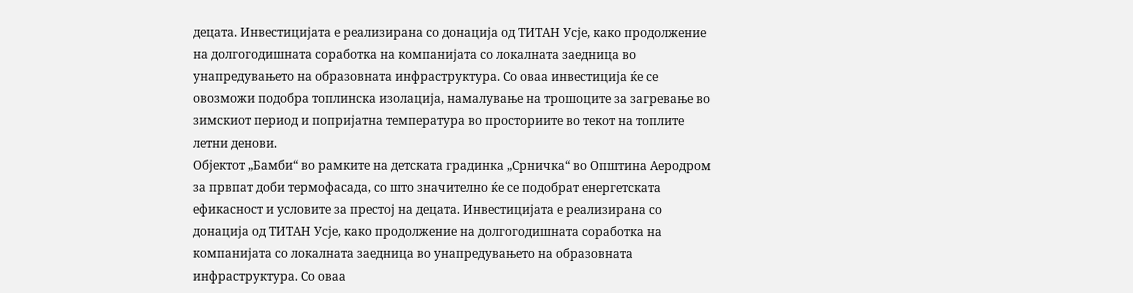децата. Инвестицијата е реализирана со донација од ТИТАН Усје, како продолжение на долгогодишната соработка на компанијата со локалната заедница во унапредувањето на образовната инфраструктура. Со оваа инвестиција ќе се овозможи подобра топлинска изолација, намалување на трошоците за загревање во зимскиот период и попријатна температура во просториите во текот на топлите летни денови.
Објектот „Бамби“ во рамките на детската градинка „Срничка“ во Општина Аеродром за првпат доби термофасада, со што значително ќе се подобрат енергетската ефикасност и условите за престој на децата. Инвестицијата е реализирана со донација од ТИТАН Усје, како продолжение на долгогодишната соработка на компанијата со локалната заедница во унапредувањето на образовната инфраструктура. Со оваа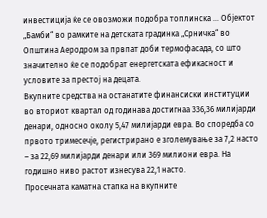инвестиција ќе се овозможи подобра топлинска … Објектот „Бамби“ во рамките на детската градинка „Срничка“ во Општина Аеродром за првпат доби термофасада, со што значително ќе се подобрат енергетската ефикасност и условите за престој на децата.
Вкупните средства на останатите финансиски институции во вториот квартал од годинава достигнаа 336,36 милијарди денари, односно околу 5,47 милијарди евра. Во споредба со првото тримесечје, регистрирано е зголемување за 7,2 насто – за 22,69 милијарди денари или 369 милиони евра. На годишно ниво растот изнесува 22,1 насто.
Просечната каматна стапка на вкупните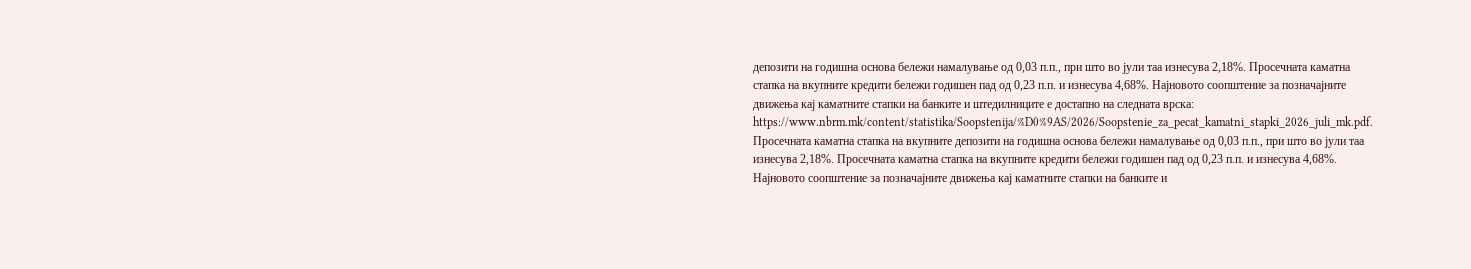депозити на годишна основа бележи намалување од 0,03 п.п., при што во јули таа изнесува 2,18%. Просечната каматна стапка на вкупните кредити бележи годишен пад од 0,23 п.п. и изнесува 4,68%. Најновото соопштение за позначајните движења кај каматните стапки на банките и штедилниците е достапно на следната врска: https://www.nbrm.mk/content/statistika/Soopstenija/%D0%9AS/2026/Soopstenie_za_pecat_kamatni_stapki_2026_juli_mk.pdf.
Просечната каматна стапка на вкупните депозити на годишна основа бележи намалување од 0,03 п.п., при што во јули таа изнесува 2,18%. Просечната каматна стапка на вкупните кредити бележи годишен пад од 0,23 п.п. и изнесува 4,68%. Најновото соопштение за позначајните движења кај каматните стапки на банките и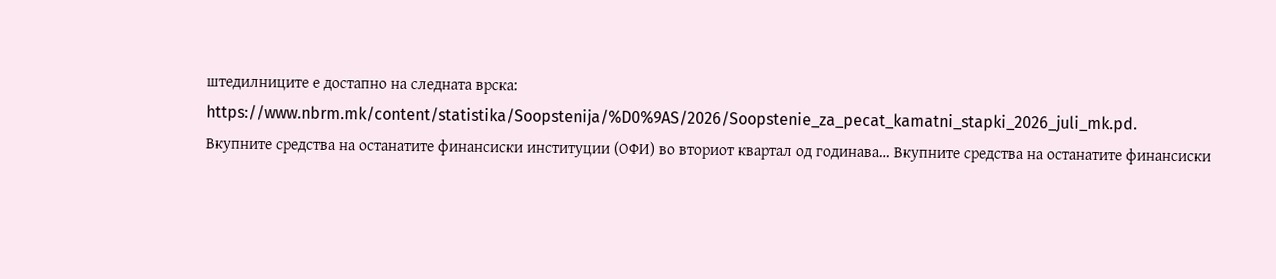штедилниците е достапно на следната врска: https://www.nbrm.mk/content/statistika/Soopstenija/%D0%9AS/2026/Soopstenie_za_pecat_kamatni_stapki_2026_juli_mk.pd.
Вкупните средства на останатите финансиски институции (ОФИ) во вториот квартал од годинава… Вкупните средства на останатите финансиски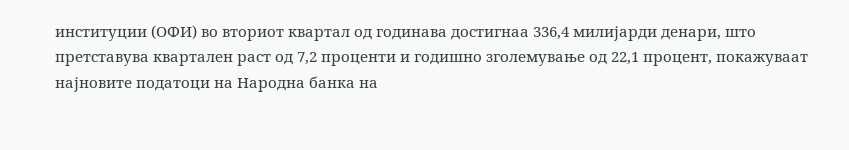институции (ОФИ) во вториот квартал од годинава достигнаа 336,4 милијарди денари, што претставува квартален раст од 7,2 проценти и годишно зголемување од 22,1 процент, покажуваат најновите податоци на Народна банка на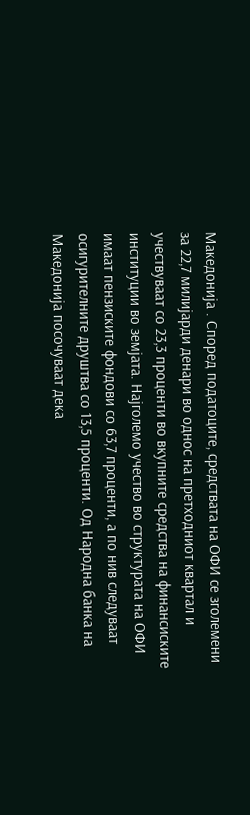Македонија . Според податоците, средствата на ОФИ се зголемени за 22,7 милијарди денари во однос на претходниот квартал и учествуваат со 23,3 проценти во вкупните средства на финансиските институции во земјата. Најголемо учество во структурата на ОФИ имаат пензиските фондови со 63,7 проценти, а по нив следуваат осигурителните друштва со 13,5 проценти. Од Народна банка на Македонија посочуваат дека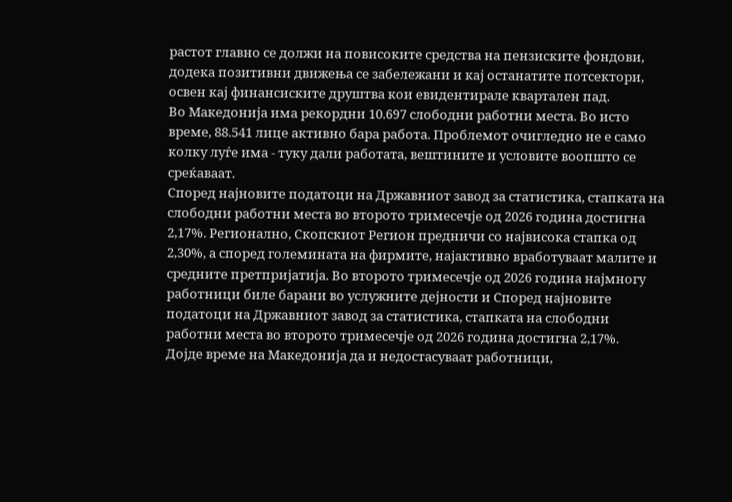растот главно се должи на повисоките средства на пензиските фондови, додека позитивни движења се забележани и кај останатите потсектори, освен кај финансиските друштва кои евидентирале квартален пад.
Во Македонија има рекордни 10.697 слободни работни места. Во исто време, 88.541 лице активно бара работа. Проблемот очигледно не е само колку луѓе има - туку дали работата, вештините и условите воопшто се среќаваат.
Според најновите податоци на Државниот завод за статистика, стапката на слободни работни места во второто тримесечје од 2026 година достигна 2,17%. Регионално, Скопскиот Регион предничи со највисока стапка од 2,30%, а според големината на фирмите, најактивно вработуваат малите и средните претпријатија. Во второто тримесечје од 2026 година најмногу работници биле барани во услужните дејности и Според најновите податоци на Државниот завод за статистика, стапката на слободни работни места во второто тримесечје од 2026 година достигна 2,17%.
Дојде време на Македонија да и недостасуваат работници,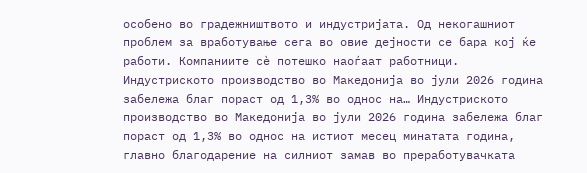особено во градежништвото и индустријата. Од некогашниот проблем за вработување сега во овие дејности се бара кој ќе работи. Компаниите сè потешко наоѓаат работници.
Индустриското производство во Македонија во јули 2026 година забележа благ пораст од 1,3% во однос на… Индустриското производство во Македонија во јули 2026 година забележа благ пораст од 1,3% во однос на истиот месец минатата година, главно благодарение на силниот замав во преработувачката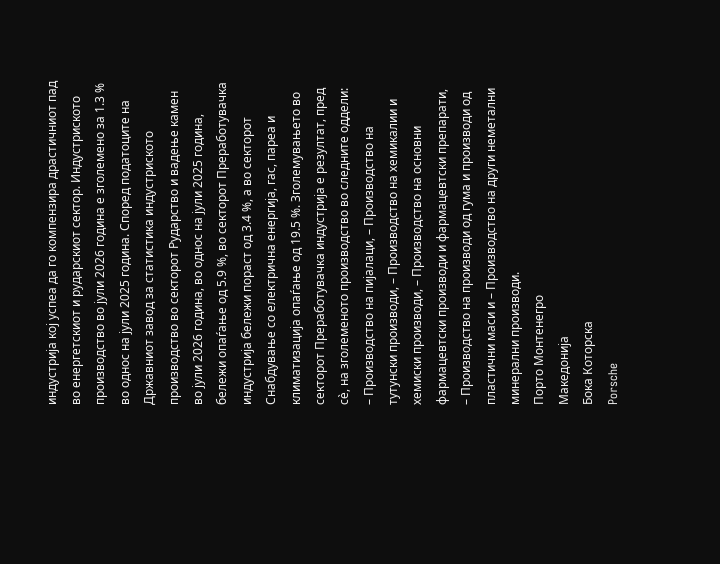индустрија кој успеа да го компензира драстичниот пад во енергетскиот и рударскиот сектор. Индустриското производство во јули 2026 година е зголемено за 1.3 % во однос на јули 2025 година. Според податоците на Државниот завод за статистика индустриското производство во секторот Рударство и вадење камен во јули 2026 година, во однос на јули 2025 година, бележи опаѓање од 5.9 %, во секторот Преработувачка индустрија бележи пораст од 3.4 %, а во секторот Снабдување со електрична енергија, гас, пареа и климатизација опаѓање од 19.5 %. Зголемувањето во секторот Преработувачка индустрија е резултат, пред сѐ, на зголеменото производство во следните оддели: – Производство на пијалаци, – Производство на тутунски производи, – Производство на хемикалии и хемиски производи, – Производство на основни фармацевтски производи и фармацевтски препарати, – Производство на производи од гума и производи од пластични маси и – Производство на други неметални минерални производи.
Порто Монтенегро
Македонија
Бока Которска
Porsche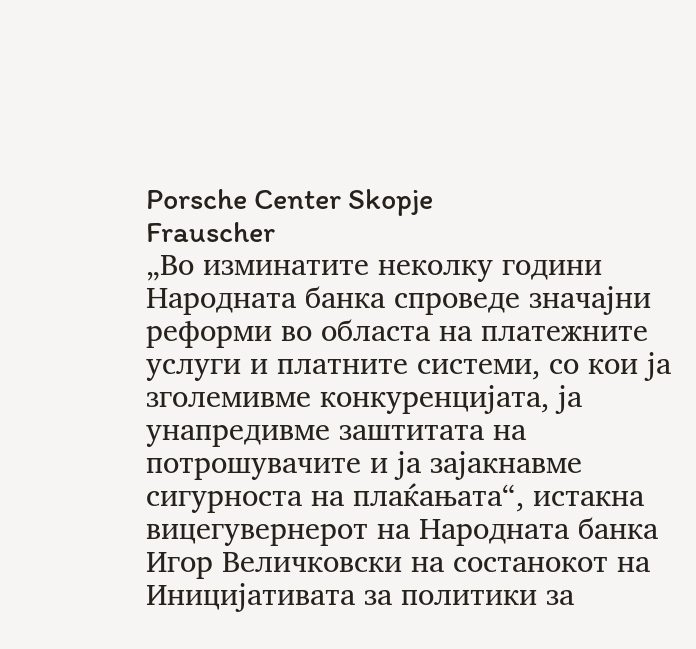Porsche Center Skopje
Frauscher
„Во изминатите неколку години Народната банка спроведе значајни реформи во областа на платежните услуги и платните системи, со кои ја зголемивме конкуренцијата, ја унапредивме заштитата на потрошувачите и ја зајакнавме сигурноста на плаќањата“, истакна вицегувернерот на Народната банка Игор Величковски на состанокот на Иницијативата за политики за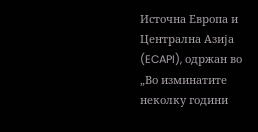Источна Европа и Централна Азија (ECAPI), одржан во „Во изминатите неколку години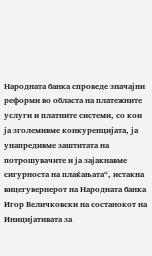Народната банка спроведе значајни реформи во областа на платежните услуги и платните системи, со кои ја зголемивме конкуренцијата, ја унапредивме заштитата на потрошувачите и ја зајакнавме сигурноста на плаќањата“, истакна вицегувернерот на Народната банка Игор Величковски на состанокот на Иницијативата за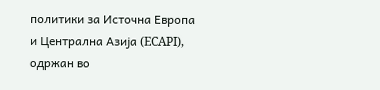политики за Источна Европа и Централна Азија (ECAPI), одржан во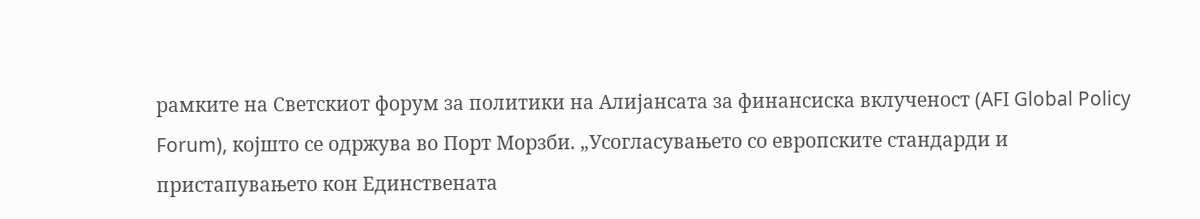рамките на Светскиот форум за политики на Алијансата за финансиска вклученост (AFI Global Policy Forum), којшто се одржува во Порт Морзби. „Усогласувањето со европските стандарди и пристапувањето кон Единствената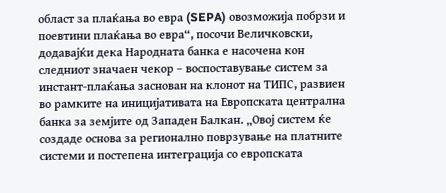област за плаќања во евра (SEPA) овозможија побрзи и поевтини плаќања во евра“, посочи Величковски, додавајќи дека Народната банка е насочена кон следниот значаен чекор – воспоставување систем за инстант-плаќања заснован на клонот на ТИПС, развиен во рамките на иницијативата на Европската централна банка за земјите од Западен Балкан. „Овој систем ќе создаде основа за регионално поврзување на платните системи и постепена интеграција со европската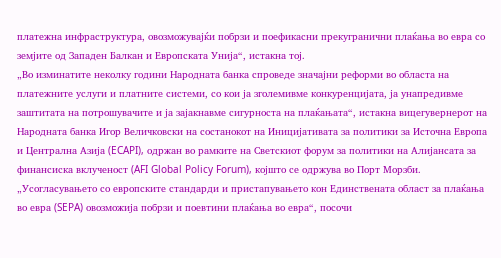платежна инфраструктура, овозможувајќи побрзи и поефикасни прекугранични плаќања во евра со земјите од Западен Балкан и Европската Унија“, истакна тој.
„Во изминатите неколку години Народната банка спроведе значајни реформи во областа на платежните услуги и платните системи, со кои ја зголемивме конкуренцијата, ја унапредивме заштитата на потрошувачите и ја зајакнавме сигурноста на плаќањата“, истакна вицегувернерот на Народната банка Игор Величковски на состанокот на Иницијативата за политики за Источна Европа и Централна Азија (ECAPI), одржан во рамките на Светскиот форум за политики на Алијансата за финансиска вклученост (AFI Global Policy Forum), којшто се одржува во Порт Морзби. „Усогласувањето со европските стандарди и пристапувањето кон Единствената област за плаќања во евра (SEPA) овозможија побрзи и поевтини плаќања во евра“, посочи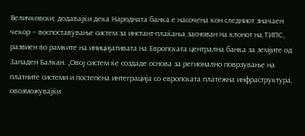Величковски, додавајќи дека Народната банка е насочена кон следниот значаен чекор – воспоставување систем за инстант-плаќања заснован на клонот на ТИПС, развиен во рамките на иницијативата на Европската централна банка за земјите од Западен Балкан. „Овој систем ќе создаде основа за регионално поврзување на платните системи и постепена интеграција со европската платежна инфраструктура, овозможувајќи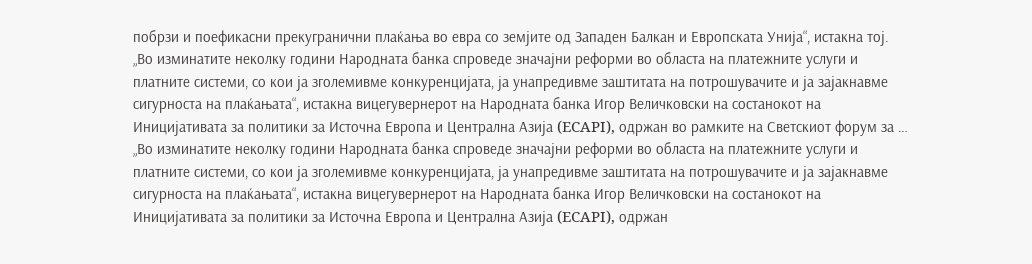побрзи и поефикасни прекугранични плаќања во евра со земјите од Западен Балкан и Европската Унија“, истакна тој.
„Во изминатите неколку години Народната банка спроведе значајни реформи во областа на платежните услуги и платните системи, со кои ја зголемивме конкуренцијата, ја унапредивме заштитата на потрошувачите и ја зајакнавме сигурноста на плаќањата“, истакна вицегувернерот на Народната банка Игор Величковски на состанокот на Иницијативата за политики за Источна Европа и Централна Азија (ECAPI), одржан во рамките на Светскиот форум за … „Во изминатите неколку години Народната банка спроведе значајни реформи во областа на платежните услуги и платните системи, со кои ја зголемивме конкуренцијата, ја унапредивме заштитата на потрошувачите и ја зајакнавме сигурноста на плаќањата“, истакна вицегувернерот на Народната банка Игор Величковски на состанокот на Иницијативата за политики за Источна Европа и Централна Азија (ECAPI), одржан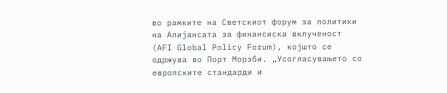во рамките на Светскиот форум за политики на Алијансата за финансиска вклученост (AFI Global Policy Forum), којшто се одржува во Порт Морзби. „Усогласувањето со европските стандарди и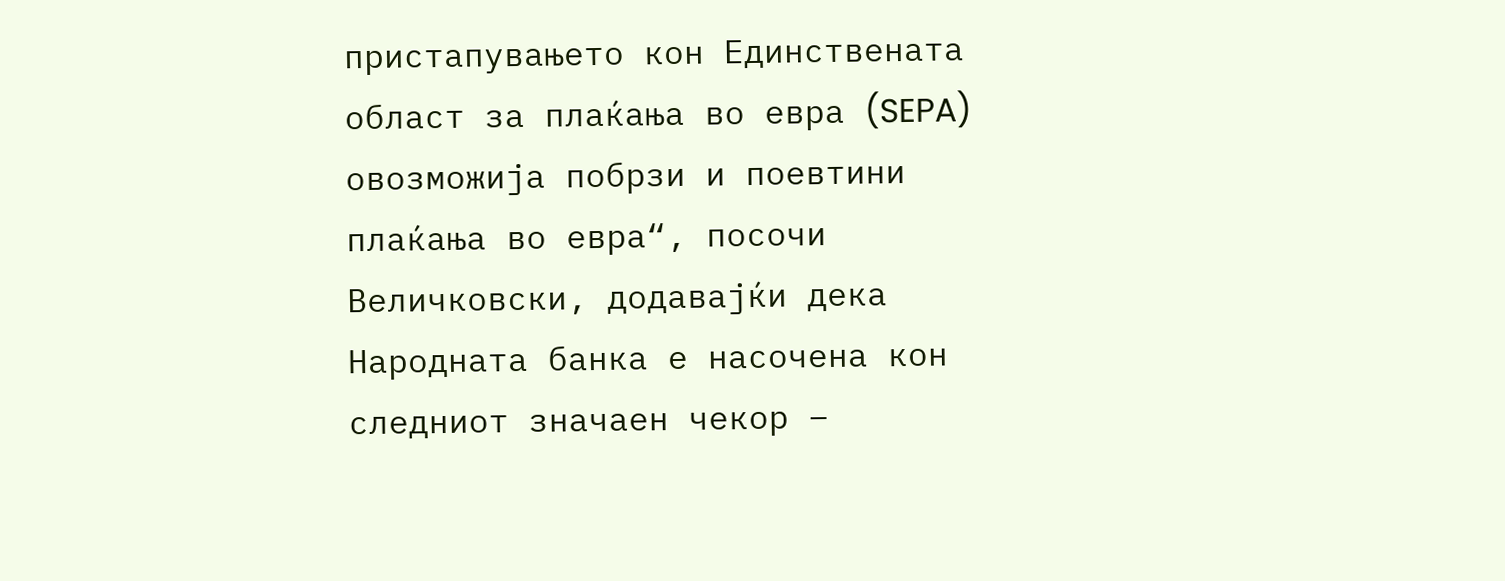пристапувањето кон Единствената област за плаќања во евра (SEPA) овозможија побрзи и поевтини плаќања во евра“, посочи Величковски, додавајќи дека Народната банка е насочена кон следниот значаен чекор –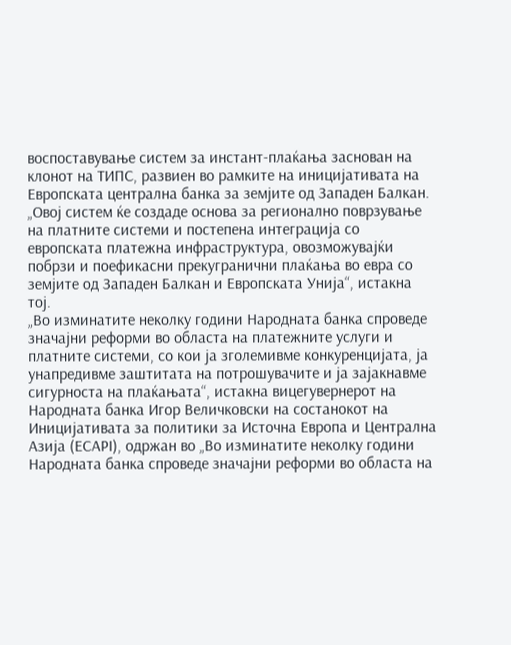воспоставување систем за инстант-плаќања заснован на клонот на ТИПС, развиен во рамките на иницијативата на Европската централна банка за земјите од Западен Балкан. „Овој систем ќе создаде основа за регионално поврзување на платните системи и постепена интеграција со европската платежна инфраструктура, овозможувајќи побрзи и поефикасни прекугранични плаќања во евра со земјите од Западен Балкан и Европската Унија“, истакна тој.
„Во изминатите неколку години Народната банка спроведе значајни реформи во областа на платежните услуги и платните системи, со кои ја зголемивме конкуренцијата, ја унапредивме заштитата на потрошувачите и ја зајакнавме сигурноста на плаќањата“, истакна вицегувернерот на Народната банка Игор Величковски на состанокот на Иницијативата за политики за Источна Европа и Централна Азија (ECAPI), одржан во „Во изминатите неколку години Народната банка спроведе значајни реформи во областа на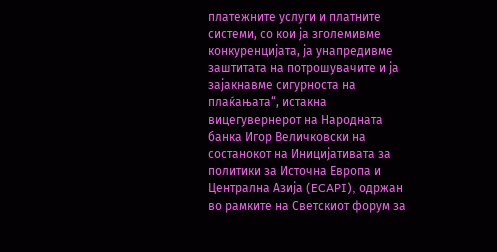платежните услуги и платните системи, со кои ја зголемивме конкуренцијата, ја унапредивме заштитата на потрошувачите и ја зајакнавме сигурноста на плаќањата“, истакна вицегувернерот на Народната банка Игор Величковски на состанокот на Иницијативата за политики за Источна Европа и Централна Азија (ECAPI), одржан во рамките на Светскиот форум за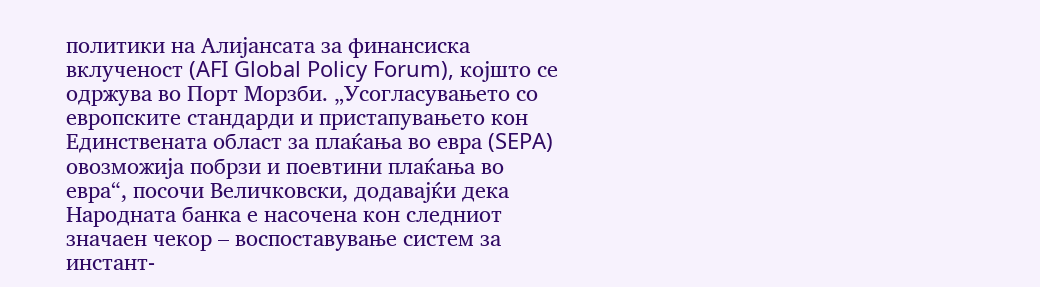политики на Алијансата за финансиска вклученост (AFI Global Policy Forum), којшто се одржува во Порт Морзби. „Усогласувањето со европските стандарди и пристапувањето кон Единствената област за плаќања во евра (SEPA) овозможија побрзи и поевтини плаќања во евра“, посочи Величковски, додавајќи дека Народната банка е насочена кон следниот значаен чекор – воспоставување систем за инстант-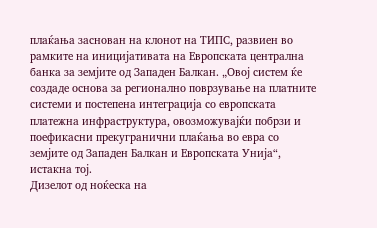плаќања заснован на клонот на ТИПС, развиен во рамките на иницијативата на Европската централна банка за земјите од Западен Балкан. „Овој систем ќе создаде основа за регионално поврзување на платните системи и постепена интеграција со европската платежна инфраструктура, овозможувајќи побрзи и поефикасни прекугранични плаќања во евра со земјите од Западен Балкан и Европската Унија“, истакна тој.
Дизелот од ноќеска на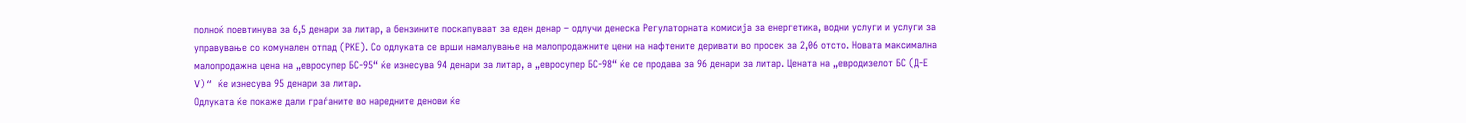полноќ поевтинува за 6,5 денари за литар, а бензините поскапуваат за еден денар – одлучи денеска Регулаторната комисија за енергетика, водни услуги и услуги за управување со комунален отпад (РКЕ). Со одлуката се врши намалување на малопродажните цени на нафтените деривати во просек за 2,06 отсто. Новата максимална малопродажна цена на „евросупер БС-95“ ќе изнесува 94 денари за литар, а „евросупер БС-98“ ќе се продава за 96 денари за литар. Цената на „евродизелот БС (Д-Е V)“ ќе изнесува 95 денари за литар.
Одлуката ќе покаже дали граѓаните во наредните денови ќе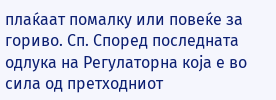плаќаат помалку или повеќе за гориво. Сп. Според последната одлука на Регулаторна која е во сила од претходниот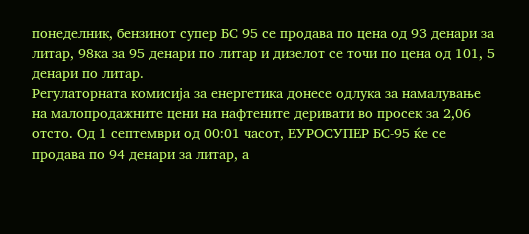понеделник, бензинот супер БС 95 се продава по цена од 93 денари за литар, 98ка за 95 денари по литар и дизелот се точи по цена од 101, 5 денари по литар.
Регулаторната комисија за енергетика донесе одлука за намалување на малопродажните цени на нафтените деривати во просек за 2,06 отсто. Од 1 септември од 00:01 часот, ЕУРОСУПЕР БС-95 ќе се продава по 94 денари за литар, а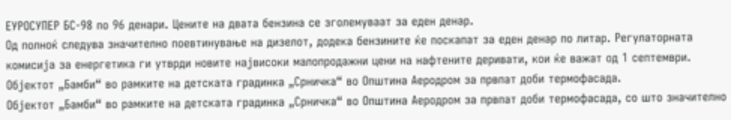ЕУРОСУПЕР БС-98 по 96 денари. Цените на двата бензина се зголемуваат за еден денар.
Од полноќ следува значително поевтинување на дизелот, додека бензините ќе поскапат за еден денар по литар. Регулаторната комисија за енергетика ги утврди новите највисоки малопродажни цени на нафтените деривати, кои ќе важат од 1 септември.
Објектот „Бамби“ во рамките на детската градинка „Срничка“ во Општина Аеродром за првпат доби термофасада.
Објектот „Бамби“ во рамките на детската градинка „Срничка“ во Општина Аеродром за првпат доби термофасада, со што значително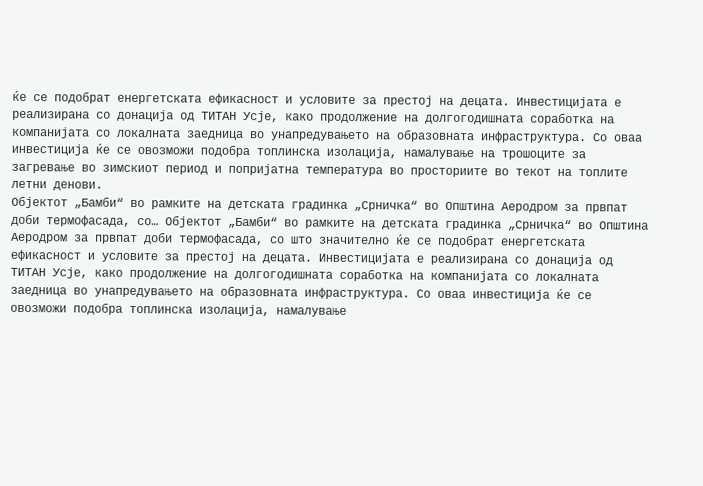ќе се подобрат енергетската ефикасност и условите за престој на децата. Инвестицијата е реализирана со донација од ТИТАН Усје, како продолжение на долгогодишната соработка на компанијата со локалната заедница во унапредувањето на образовната инфраструктура. Со оваа инвестиција ќе се овозможи подобра топлинска изолација, намалување на трошоците за загревање во зимскиот период и попријатна температура во просториите во текот на топлите летни денови.
Објектот „Бамби“ во рамките на детската градинка „Срничка“ во Општина Аеродром за првпат доби термофасада, со… Објектот „Бамби“ во рамките на детската градинка „Срничка“ во Општина Аеродром за првпат доби термофасада, со што значително ќе се подобрат енергетската ефикасност и условите за престој на децата. Инвестицијата е реализирана со донација од ТИТАН Усје, како продолжение на долгогодишната соработка на компанијата со локалната заедница во унапредувањето на образовната инфраструктура. Со оваа инвестиција ќе се овозможи подобра топлинска изолација, намалување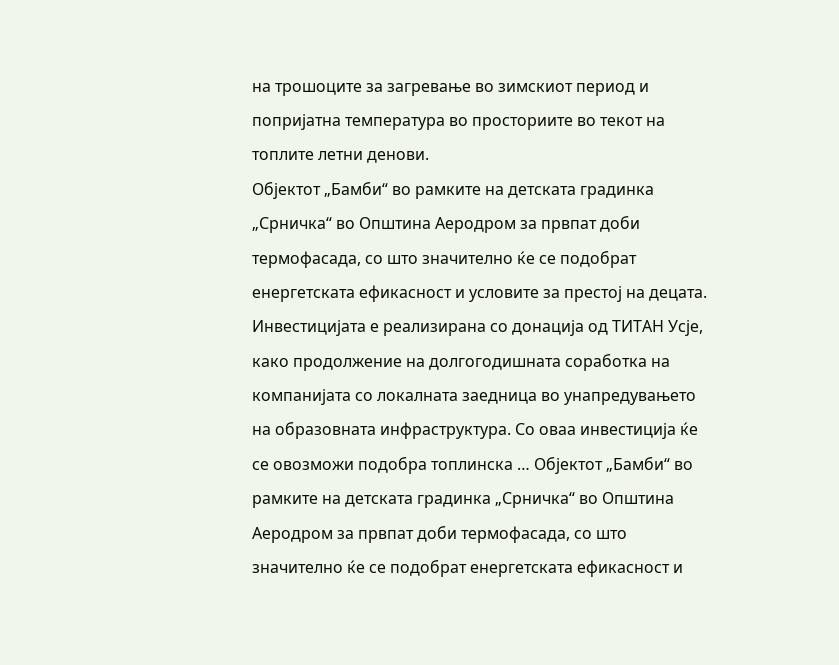на трошоците за загревање во зимскиот период и попријатна температура во просториите во текот на топлите летни денови.
Објектот „Бамби“ во рамките на детската градинка „Срничка“ во Општина Аеродром за првпат доби термофасада, со што значително ќе се подобрат енергетската ефикасност и условите за престој на децата. Инвестицијата е реализирана со донација од ТИТАН Усје, како продолжение на долгогодишната соработка на компанијата со локалната заедница во унапредувањето на образовната инфраструктура. Со оваа инвестиција ќе се овозможи подобра топлинска … Објектот „Бамби“ во рамките на детската градинка „Срничка“ во Општина Аеродром за првпат доби термофасада, со што значително ќе се подобрат енергетската ефикасност и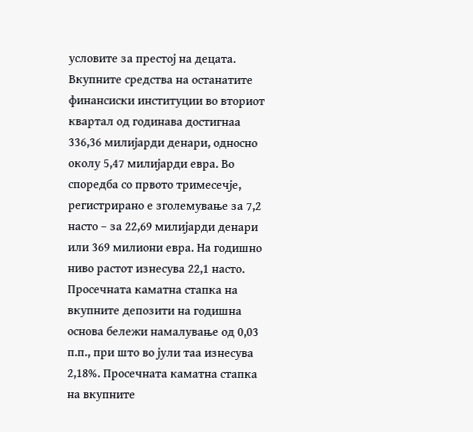условите за престој на децата.
Вкупните средства на останатите финансиски институции во вториот квартал од годинава достигнаа 336,36 милијарди денари, односно околу 5,47 милијарди евра. Во споредба со првото тримесечје, регистрирано е зголемување за 7,2 насто – за 22,69 милијарди денари или 369 милиони евра. На годишно ниво растот изнесува 22,1 насто.
Просечната каматна стапка на вкупните депозити на годишна основа бележи намалување од 0,03 п.п., при што во јули таа изнесува 2,18%. Просечната каматна стапка на вкупните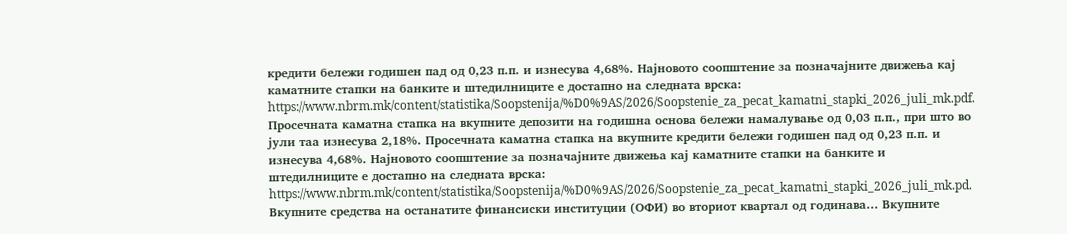кредити бележи годишен пад од 0,23 п.п. и изнесува 4,68%. Најновото соопштение за позначајните движења кај каматните стапки на банките и штедилниците е достапно на следната врска: https://www.nbrm.mk/content/statistika/Soopstenija/%D0%9AS/2026/Soopstenie_za_pecat_kamatni_stapki_2026_juli_mk.pdf.
Просечната каматна стапка на вкупните депозити на годишна основа бележи намалување од 0,03 п.п., при што во јули таа изнесува 2,18%. Просечната каматна стапка на вкупните кредити бележи годишен пад од 0,23 п.п. и изнесува 4,68%. Најновото соопштение за позначајните движења кај каматните стапки на банките и штедилниците е достапно на следната врска: https://www.nbrm.mk/content/statistika/Soopstenija/%D0%9AS/2026/Soopstenie_za_pecat_kamatni_stapki_2026_juli_mk.pd.
Вкупните средства на останатите финансиски институции (ОФИ) во вториот квартал од годинава… Вкупните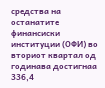средства на останатите финансиски институции (ОФИ) во вториот квартал од годинава достигнаа 336,4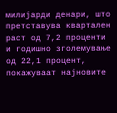милијарди денари, што претставува квартален раст од 7,2 проценти и годишно зголемување од 22,1 процент, покажуваат најновите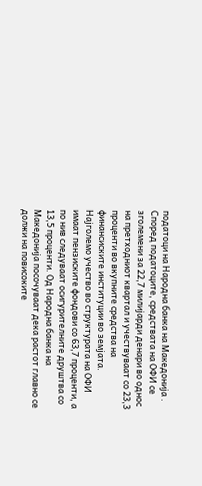податоци на Народна банка на Македонија . Според податоците, средствата на ОФИ се зголемени за 22,7 милијарди денари во однос на претходниот квартал и учествуваат со 23,3 проценти во вкупните средства на финансиските институции во земјата. Најголемо учество во структурата на ОФИ имаат пензиските фондови со 63,7 проценти, а по нив следуваат осигурителните друштва со 13,5 проценти. Од Народна банка на Македонија посочуваат дека растот главно се должи на повисоките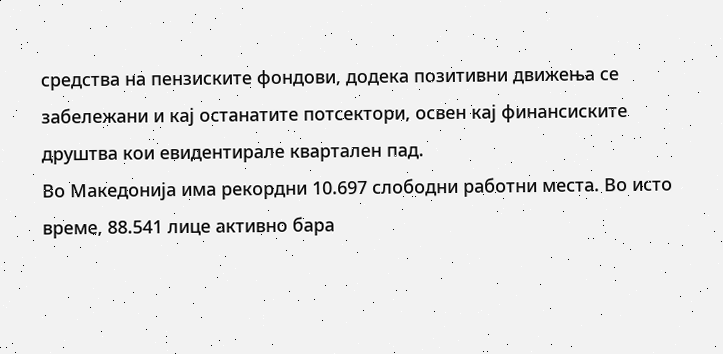средства на пензиските фондови, додека позитивни движења се забележани и кај останатите потсектори, освен кај финансиските друштва кои евидентирале квартален пад.
Во Македонија има рекордни 10.697 слободни работни места. Во исто време, 88.541 лице активно бара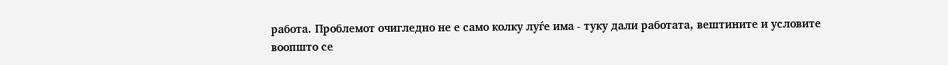работа. Проблемот очигледно не е само колку луѓе има - туку дали работата, вештините и условите воопшто се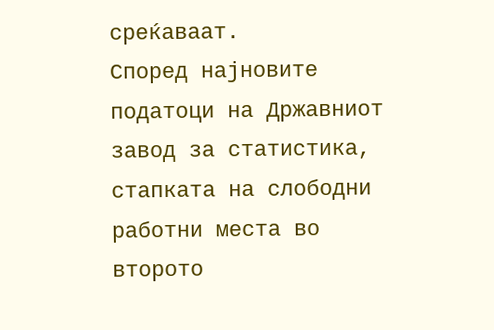среќаваат.
Според најновите податоци на Државниот завод за статистика, стапката на слободни работни места во второто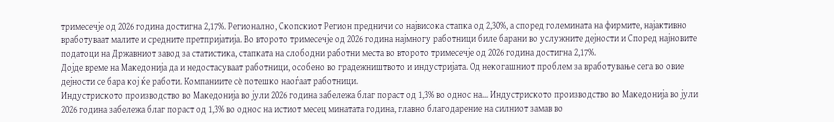тримесечје од 2026 година достигна 2,17%. Регионално, Скопскиот Регион предничи со највисока стапка од 2,30%, а според големината на фирмите, најактивно вработуваат малите и средните претпријатија. Во второто тримесечје од 2026 година најмногу работници биле барани во услужните дејности и Според најновите податоци на Државниот завод за статистика, стапката на слободни работни места во второто тримесечје од 2026 година достигна 2,17%.
Дојде време на Македонија да и недостасуваат работници, особено во градежништвото и индустријата. Од некогашниот проблем за вработување сега во овие дејности се бара кој ќе работи. Компаниите сè потешко наоѓаат работници.
Индустриското производство во Македонија во јули 2026 година забележа благ пораст од 1,3% во однос на… Индустриското производство во Македонија во јули 2026 година забележа благ пораст од 1,3% во однос на истиот месец минатата година, главно благодарение на силниот замав во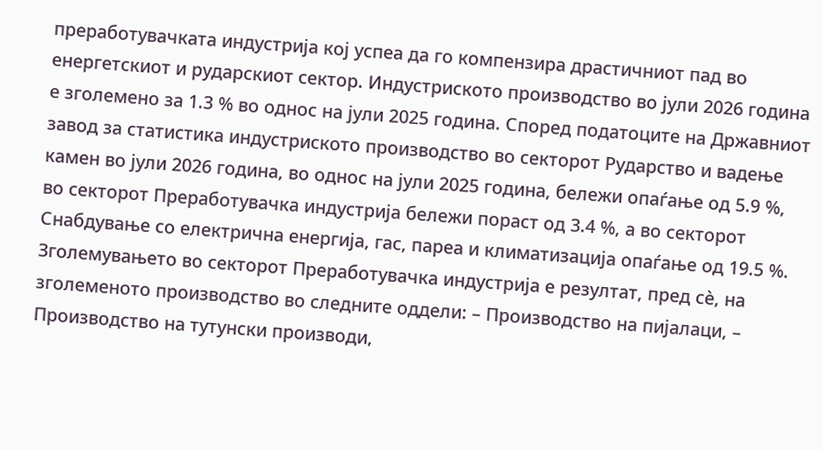преработувачката индустрија кој успеа да го компензира драстичниот пад во енергетскиот и рударскиот сектор. Индустриското производство во јули 2026 година е зголемено за 1.3 % во однос на јули 2025 година. Според податоците на Државниот завод за статистика индустриското производство во секторот Рударство и вадење камен во јули 2026 година, во однос на јули 2025 година, бележи опаѓање од 5.9 %, во секторот Преработувачка индустрија бележи пораст од 3.4 %, а во секторот Снабдување со електрична енергија, гас, пареа и климатизација опаѓање од 19.5 %. Зголемувањето во секторот Преработувачка индустрија е резултат, пред сѐ, на зголеменото производство во следните оддели: – Производство на пијалаци, – Производство на тутунски производи,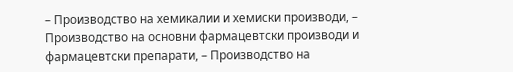– Производство на хемикалии и хемиски производи, – Производство на основни фармацевтски производи и фармацевтски препарати, – Производство на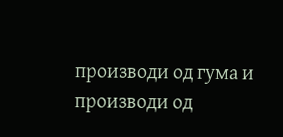производи од гума и производи од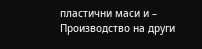пластични маси и – Производство на други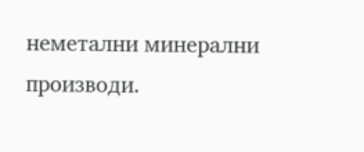неметални минерални производи.